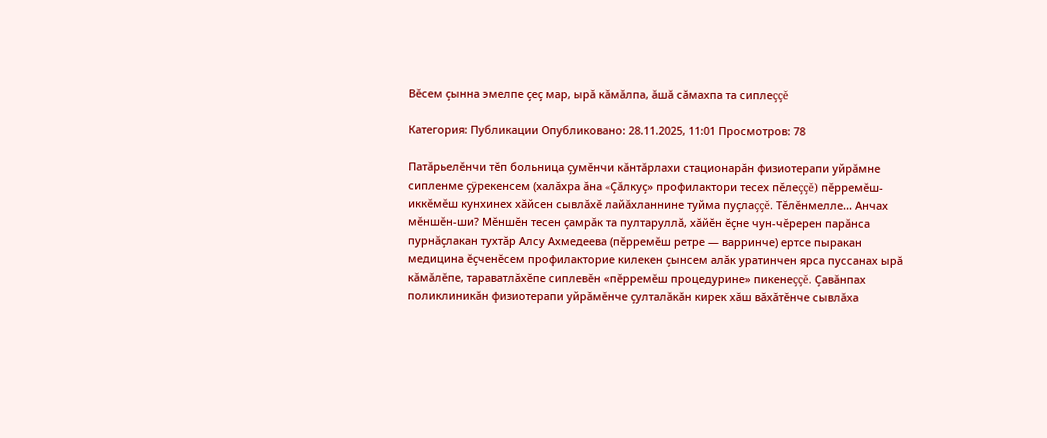Вĕсем çынна эмелпе çеç мар, ырă кăмăлпа, ăшă сăмахпа та сиплеççĕ

Категория: Публикации Опубликовано: 28.11.2025, 11:01 Просмотров: 78

Патăрьелĕнчи тĕп больница çумĕнчи кăнтăрлахи стационарăн физиотерапи уйрăмне сипленме çÿрекенсем (халăхра ăна «Çăлкуç» профилактори тесех пĕлеççĕ) пĕрремĕш-иккĕмĕш кунхинех хăйсен сывлăхĕ лайăхланнине туйма пуçлаççĕ. Тĕлĕнмелле... Анчах мĕншĕн-ши? Мĕншĕн тесен çамрăк та пултаруллă, хăйĕн ĕçне чун-чĕререн парăнса пурнăçлакан тухтăр Алсу Ахмедеева (пĕрремĕш ретре — варринче) ертсе пыракан медицина ĕçченĕсем профилакторие килекен çынсем алăк уратинчен ярса пуссанах ырă кăмăлĕпе, тараватлăхĕпе сиплевĕн «пĕрремĕш процедурине» пикенеççĕ. Çавăнпах поликлиникăн физиотерапи уйрăмĕнче çулталăкăн кирек хăш вăхăтĕнче сывлăха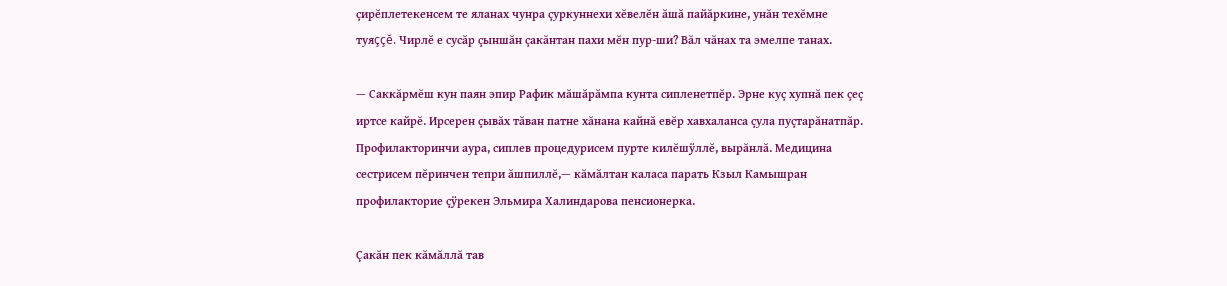çирĕплетекенсем те яланах чунра çуркуннехи хĕвелĕн ăшă пайăркине, унăн техĕмне туяççĕ. Чирлĕ е сусăр çыншăн çакăнтан пахи мĕн пур-ши? Вăл чăнах та эмелпе танах.

— Саккăрмĕш кун паян эпир Рафик мăшăрăмпа кунта сипленетпĕр. Эрне куç хупнă пек çеç иртсе кайрĕ. Ирсерен çывăх тăван патне хăнана кайнă евĕр хавхаланса çула пуçтарăнатпăр. Профилакторинчи аура, сиплев процедурисем пурте килĕшÿллĕ, вырăнлă. Медицина сестрисем пĕринчен тепри ăшпиллĕ,— кăмăлтан каласа парать Кзыл Камышран профилакторие çÿрекен Эльмира Халиндарова пенсионерка.

Çакăн пек кăмăллă тав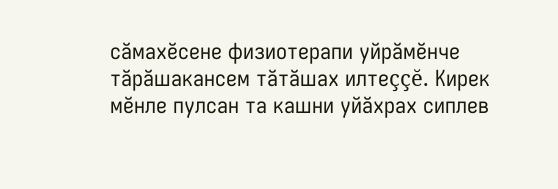сăмахĕсене физиотерапи уйрăмĕнче тăрăшакансем тăтăшах илтеççĕ. Кирек мĕнле пулсан та кашни уйăхрах сиплев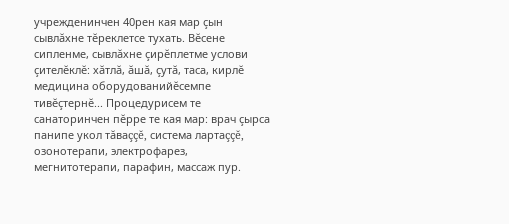учрежденинчен 40рен кая мар çын сывлăхне тĕреклетсе тухать. Вĕсене сипленме, сывлăхне çирĕплетме услови çителĕклĕ: хăтлă, ăшă, çутă, таса, кирлĕ медицина оборудованийĕсемпе тивĕçтернĕ... Процедурисем те санаторинчен пĕрре те кая мар: врач çырса панипе укол тăваççĕ, система лартаççĕ, озонотерапи, электрофарез, мегнитотерапи, парафин, массаж пур.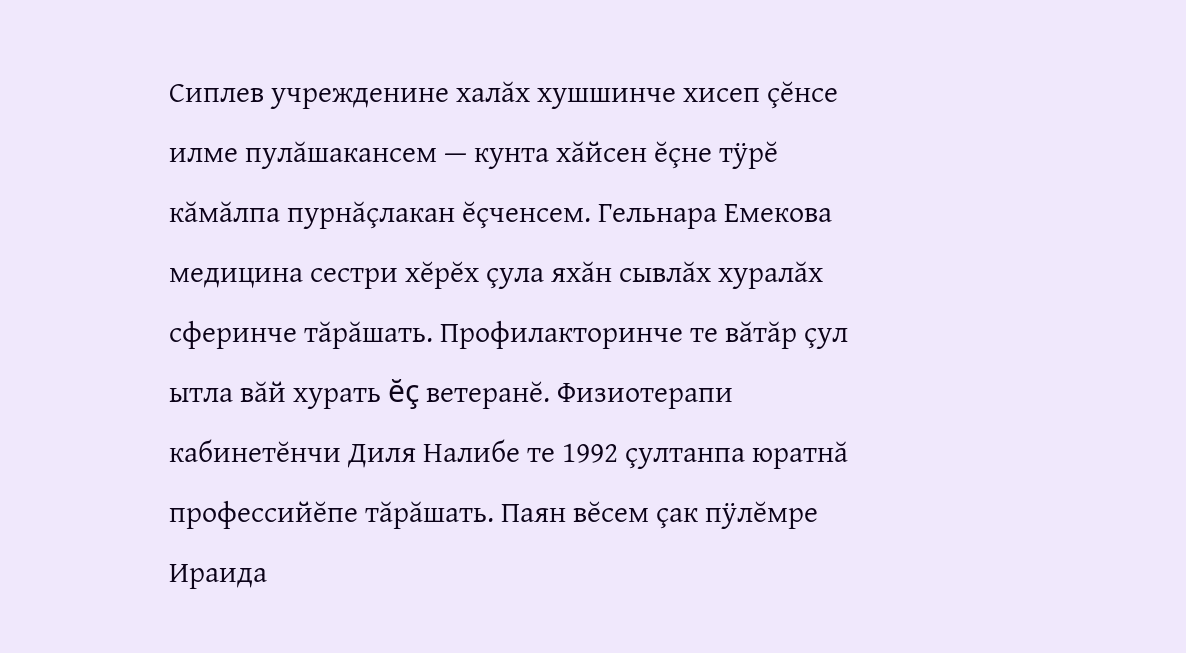Сиплев учрежденине халăх хушшинче хисеп çĕнсе илме пулăшакансем — кунта хăйсен ĕçне тÿрĕ кăмăлпа пурнăçлакан ĕçченсем. Гельнара Емекова медицина сестри хĕрĕх çула яхăн сывлăх хуралăх сферинче тăрăшать. Профилакторинче те вăтăр çул ытла вăй хурать ĕç ветеранĕ. Физиотерапи кабинетĕнчи Диля Налибе те 1992 çултанпа юратнă профессийĕпе тăрăшать. Паян вĕсем çак пÿлĕмре Ираида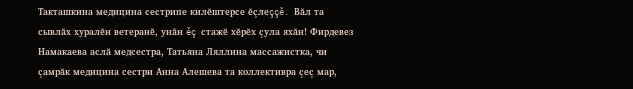Такташкина медицина сестрипе килĕштерсе ĕçлеççĕ. Вăл та сывлăх хуралĕн ветеранĕ, унăн ĕç стажĕ хĕрĕх çула яхăн! Фирдевез Намакаева аслă медсестра, Татьяна Ляллина массажистка, чи çамрăк медицина сестри Анна Алешева та коллективра çеç мар,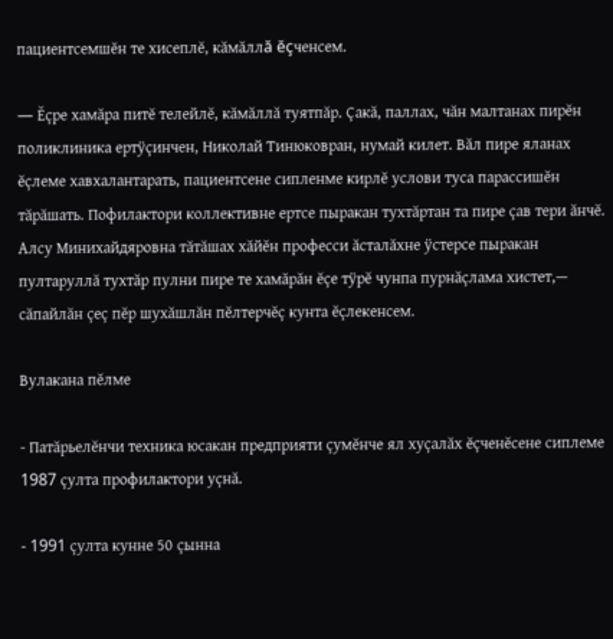пациентсемшĕн те хисеплĕ, кăмăллă ĕçченсем.

— Ĕçре хамăра питĕ телейлĕ, кăмăллă туятпăр. Çакă, паллах, чăн малтанах пирĕн поликлиника ертÿçинчен, Николай Тинюковран, нумай килет. Вăл пире яланах ĕçлеме хавхалантарать, пациентсене сипленме кирлĕ услови туса парассишĕн тăрăшать. Пофилактори коллективне ертсе пыракан тухтăртан та пире çав тери ăнчĕ. Алсу Минихайдяровна тăтăшах хăйĕн професси ăсталăхне ÿстерсе пыракан пултаруллă тухтăр пулни пире те хамăрăн ĕçе тÿрĕ чунпа пурнăçлама хистет,— сăпайлăн çеç пĕр шухăшлăн пĕлтерчĕç кунта ĕçлекенсем.

Вулакана пĕлме

- Патăрьелĕнчи техника юсакан предприяти çумĕнче ял хуçалăх ĕçченĕсене сиплеме 1987 çулта профилактори уçнă.

- 1991 çулта кунне 50 çынна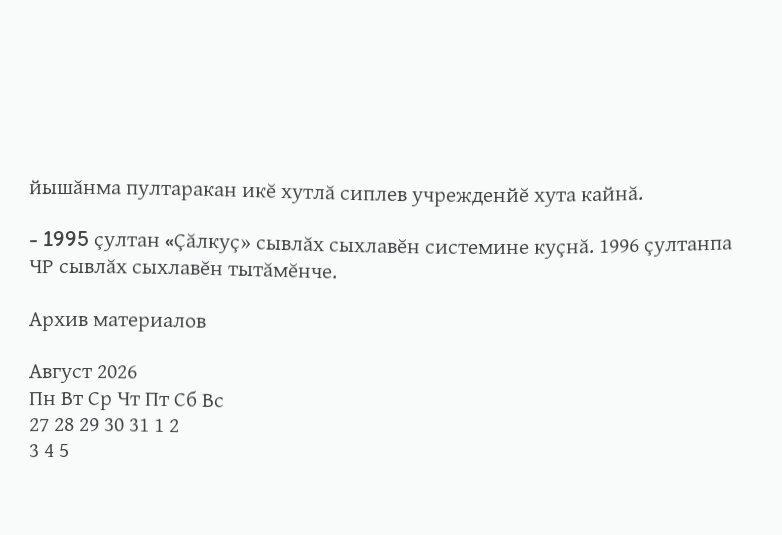йышăнма пултаракан икĕ хутлă сиплев учрежденйĕ хута кайнă.

- 1995 çултан «Çăлкуç» сывлăх сыхлавĕн системине куçнă. 1996 çултанпа ЧР сывлăх сыхлавĕн тытăмĕнче.

Архив материалов

Август 2026
Пн Вт Ср Чт Пт Сб Вс
27 28 29 30 31 1 2
3 4 5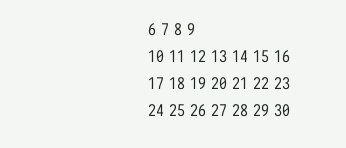6 7 8 9
10 11 12 13 14 15 16
17 18 19 20 21 22 23
24 25 26 27 28 29 30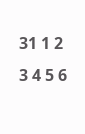31 1 2 3 4 5 6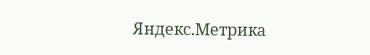Яндекс.Метрика